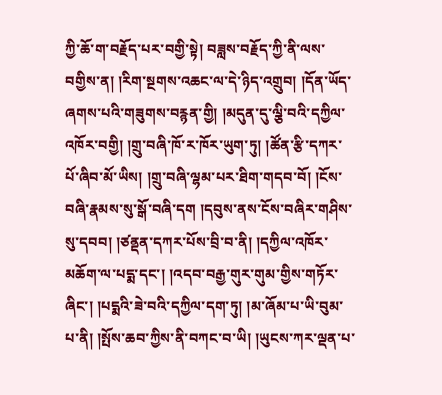ཀྱི་ཆོ་ག་བརྗོད་པར་བགྱི་སྟེ། བཟླས་བརྗོད་ཀྱི་ནི་ལས་བགྱིས་ན། །རིག་སྔགས་འཆང་ལ་དེ་ཉིད་འགྲུབ། །དོན་ཡོད་ཞགས་པའི་གཟུགས་བརྙན་གྱི། །མདུན་དུ་ལྕི་བའི་དཀྱིལ་འཁོར་བགྱི། །གྲུ་བཞི་ཁོ་ར་ཁོར་ཡུག་ཏུ། །ཚོན་རྩི་དཀར་པོ་ཞིབ་མོ་ཡིས། །གྲུ་བཞི་ལྷམ་པར་ཐིག་གདབ་བོ། །ངོས་བཞི་རྣམས་སུ་སྒོ་བཞི་དག །དབུས་ནས་ངོས་བཞིར་གཤིས་སུ་དབབ། །ཙནྡན་དཀར་པོས་བྲི་བ་ནི། །དཀྱིལ་འཁོར་མཆོག་ལ་པདྨ་དང་། །འདབ་བརྒྱ་གུར་གུམ་གྱིས་གཏོར་ཞིང་། །པདྨའི་ཟེ་བའི་དཀྱིལ་དག་ཏུ། །མ་ཞོམ་པ་ཡི་བུམ་པ་ནི། །སྤོས་ཆབ་ཀྱིས་ནི་བཀང་བ་ཡི། །ཡུངས་ཀར་ལྡན་པ་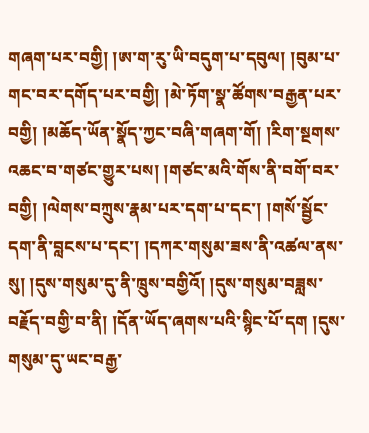གཞག་པར་བགྱི། །ཨ་ག་རུ་ཡི་བདུག་པ་དབུལ། །བུམ་པ་གང་བར་དགོད་པར་བགྱི། །མེ་ཏོག་སྣ་ཚོགས་བརྒྱན་པར་བགྱི། །མཆོད་ཡོན་སྣོད་ཀྱང་བཞི་གཞག་གོ། །རིག་སྔགས་འཆང་བ་གཙང་གྱུར་པས། །གཙང་མའི་གོས་ནི་བགོ་བར་བགྱི། །ལེགས་བཀྲུས་རྣམ་པར་དག་པ་དང་། །གསོ་སྦྱོང་དག་ནི་བླངས་པ་དང་། །དཀར་གསུམ་ཟས་ནི་འཚལ་ནས་སུ། །དུས་གསུམ་དུ་ནི་ཁྲུས་བགྱིའོ། །དུས་གསུམ་བཟླས་བརྗོད་བགྱི་བ་ནི། །དོན་ཡོད་ཞགས་པའི་སྙིང་པོ་དག །དུས་གསུམ་དུ་ཡང་བརྒྱ་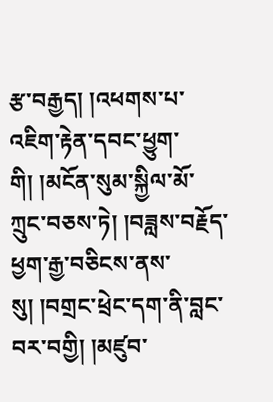རྩ་བརྒྱད། །འཕགས་པ་འཇིག་རྟེན་དབང་ཕྱུག་གི། །མངོན་སུམ་སྐྱིལ་མོ་ཀྲུང་བཅས་ཏེ། །བཟླས་བརྗོད་ཕྱག་རྒྱ་བཅིངས་ནས་སུ། །བགྲང་ཕྲེང་དག་ནི་བླང་བར་བགྱི། །མཛུབ་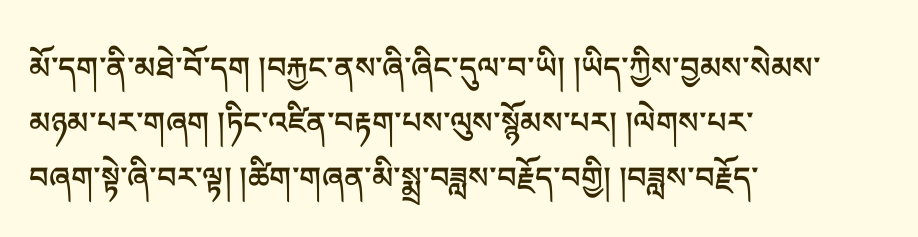མོ་དག་ནི་མཐེ་བོ་དག །བརྐྱང་ནས་ཞི་ཞིང་དུལ་བ་ཡི། །ཡིད་ཀྱིས་བྱམས་སེམས་མཉམ་པར་གཞག །ཏིང་འཛིན་བརྟག་པས་ལུས་སྙོམས་པར། །ལེགས་པར་བཞག་སྟེ་ཞི་བར་ལྟ། །ཚིག་གཞན་མི་སྨྲ་བཟླས་བརྗོད་བགྱི། །བཟླས་བརྗོད་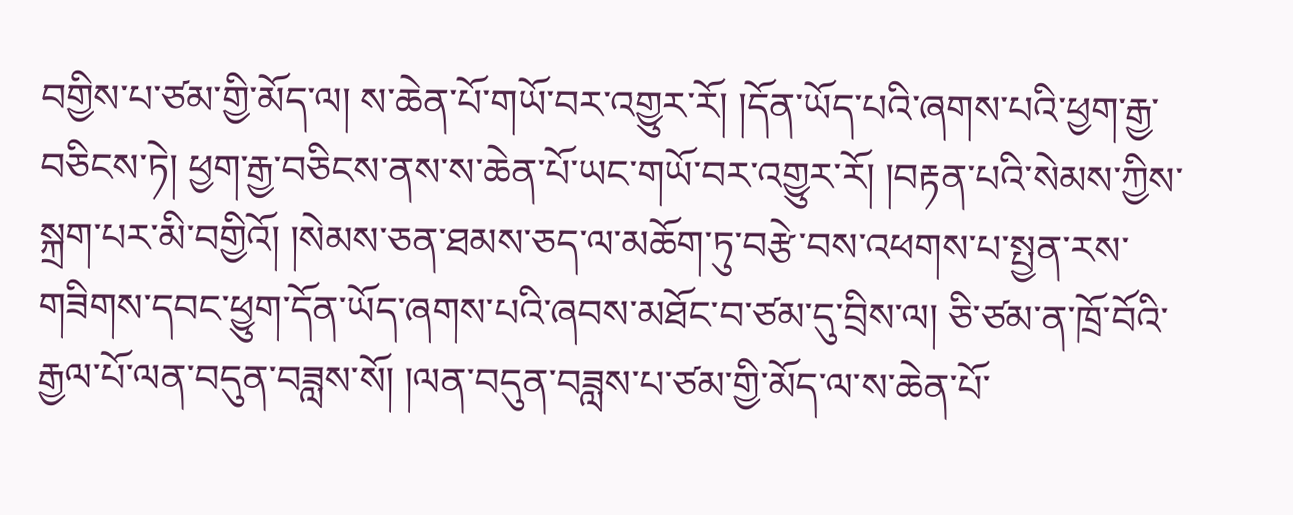བགྱིས་པ་ཙམ་གྱི་མོད་ལ། ས་ཆེན་པོ་གཡོ་བར་འགྱུར་རོ། །དོན་ཡོད་པའི་ཞགས་པའི་ཕྱག་རྒྱ་བཅིངས་ཏེ། ཕྱག་རྒྱ་བཅིངས་ནས་ས་ཆེན་པོ་ཡང་གཡོ་བར་འགྱུར་རོ། །བརྟན་པའི་སེམས་ཀྱིས་སྐྲག་པར་མི་བགྱིའོ། །སེམས་ཅན་ཐམས་ཅད་ལ་མཆོག་ཏུ་བརྩེ་བས་འཕགས་པ་སྤྱན་རས་གཟིགས་དབང་ཕྱུག་དོན་ཡོད་ཞགས་པའི་ཞབས་མཐོང་བ་ཙམ་དུ་བྲིས་ལ། ཅི་ཙམ་ན་ཁྲོ་བོའི་རྒྱལ་པོ་ལན་བདུན་བཟླས་སོ། །ལན་བདུན་བཟླས་པ་ཙམ་གྱི་མོད་ལ་ས་ཆེན་པོ་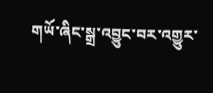གཡོ་ཞིང་སྒྲ་འབྱུང་བར་འགྱུར་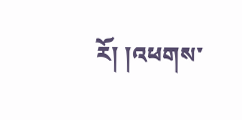རོ། །འཕགས་